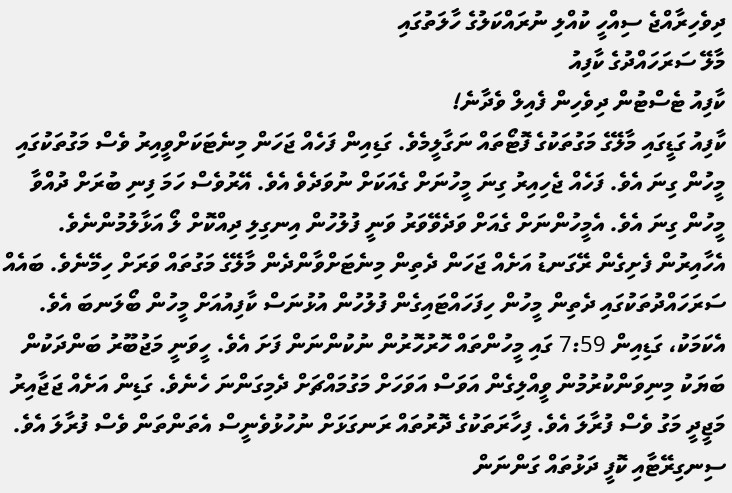ދިވެހިރާއްޖެ ސިއްހީ ކުއްލި ނުރައްކަލުގެ ހާލަތުގައި
މާލޭ ސަރަހައްދުގެ ކާފިއު
ކާފިއު ޓެސްޓުން ދިވެހިން ފެއިލް ވެދާނެ!
ކާފިއު ގަޑީގައި މާލޭގެ މަގުތަކުގެ ފޮޓޯތައް ނަގާލީމެވެ. ގަޑިއިން ފަހެއް ޖަހަން މިނެޓަކަށްވީއިރު ވެސް މަގުތަކުގައި މީހުން ގިނަ އެވެ. ފަހެއް ޖެހިއިރު ގިނަ މީހުނަށް ގެއަކަށް ނުވަދެވެ އެވެ. އޭރުވެސް ހަމަ ފިނި ބުރަށް ދުއްވާ މީހުން ގިނަ އެވެ. އެމީހުންނަށް ގެއަށް ވަދެވޭވަރު ވަނީ ފުލުހުން އިނގިލި ދިއްކޮށް ލޯ އަޅާލުމުންނެވެ.
އެހާއިރުން ފެށިގެން ރޭގަނޑު އަށެއް ޖަހަން ދެތިން މިނެޓަށްވާންދެން މާލޭގެ މަގުތައް ވަރަށް ހިމޭނެވެ. ބައެއް ސަރަހައްދުތަކުގައި ދެތިން މީހުން ހިފަހައްޓައިގެން ފުލުހުން އުޅުނަސް ކާފިއުއަށް މީހުން ބޯލަނބަ އެވެ. އެކަމަކު، ގަޑިއިން 7:59 ގައި މީހުންތައް ހޮރުހޮރުން ނުކުންނަން ފަށަ އެވެ. ހީވަނީ މަޖުބޫރު ބަންދަކުން ބަޔަކު މިނިވަންކުރުމުން ވީއްލިގެން އަވަސް އަވަހަށް މަގުމައްޗަށް ދެމިގަންނަ ހެނެވެ. ގަޑިން އަށެއް ޖަޖާއިރު މަޖީދީ މަގު ވެސް ފުރާލަ އެވެ. ފިހާރަތަކުގެ ދޮރުތައް ރަނގަޅަށް ނުހުޅުވެނީސް އެތަންތަން ވެސް ފުރާލަ އެވެ. ސިނގިރޭޓާއި ކޮފީ ދަޅުތައް ގަންނަން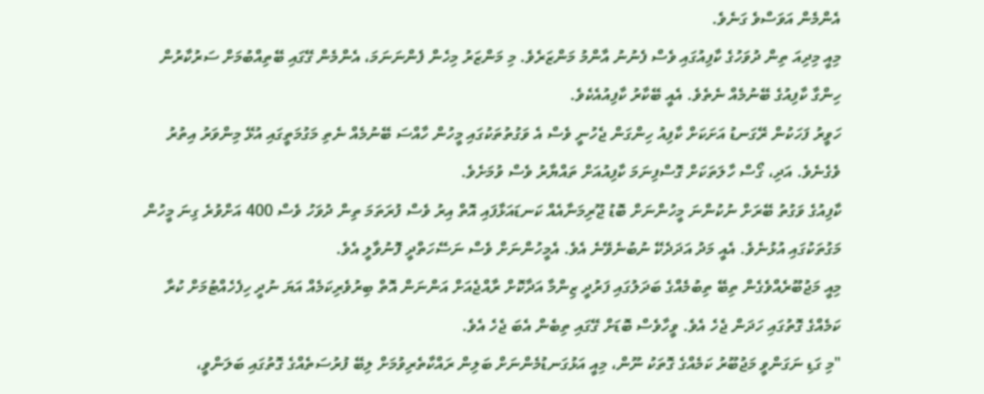އެންމެން އަވަސްވެ ގަނެވެ.
މިއީ މިދިއަ ތިން ދުވަހުގެ ކާފިއުގައި ވެސް ފެނުނު އާންމު މަންޒަރެވެ. މި މަންޒަރު މިހެން ފެންނަނަމަ، އެންމެން ގޭގައި ބޭތިއްބުމަށް ސަރުކާރުން ހިންގާ ކާފިއުގެ ބޭނުމެއް ނެތެވެ. އެއީ ބޭކާރު ކާފިއުއެކެވެ.
ހަވީރު ފަހަކުން ރޭގަނޑު އަށަކަށް ކާފިއު ހިންގަން ޖެހުނީ ވެސް އެ ވަގުތުތަކުގައި މީހުން ހާއްސަ ބޭނުމެއް ނެތި މަގުމަތީގައި އުޅޭ މިންވަރު އިތުރު ވެގެނެވެ. އަދި، ގޯސް ހާލަތަކަށް ގޮސްފިނަމަ ކާފިއުއަށް ތައްޔާރު ވެސް ވުމަށެވެ.
ކާފިއުގެ ވަގުތު ބޭރަށް ނުކުންނަ މީހުންނަށް ބޮޑު ޖޫރިމަނާއެއް ކަނޑައަޅާފައި އޮތް އިރު ވެސް ފުރަތަމަ ތިން ދުވަހު ވެސް 400 އަށްވުރެ ގިނަ މީހުން މަގުތަކުގައި އުޅުނެވެ. އެއީ މަދު އަދަދެކޭ ނުބުނެވޭނެ އެވެ. އެމީހުންނަށް ވެސް ނަސޭހަތްދީ ފޮނުވާލީ އެވެ.
މިއީ މަޖުބޫރެއްވެގެން ތިބޭ ތިބުމެއްގެ ބަދަލުގައި ފަރުދީ ޒިންމާ އަދާކޮށް ރާއްޖެއަށް އަންނަން އޮތް ބިރުވެރިކަމެއް އަޔަ ނުދީ ހިފެހެއްޓުމަށް ކުރާ ކަމެއްގެ ގޮތުގައި ހަދަން ޖެހެ އެވެ. ވީހާވެސް ބޮޑަށް ގޭގައި ތިބެން އެބަ ޖެހެ އެވެ.
"މި ގަޑި ނަގަންވީ މަޖުބޫރު ކަމެއްގެ ގޮތަކު ނޫން، މިއީ އަޅުގަނޑުމެންނަށް ބަލިން ރައްކާތެރިވުމަށް ލިބޭ ފުރުސަތެއްގެ ގޮތުގައި ބަލަންވީ،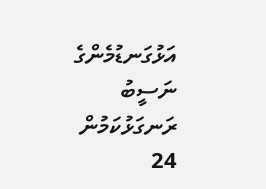އަޅުގަނޑުމެންގެ ނަސީބު ރަނގަޅުކަމުން 24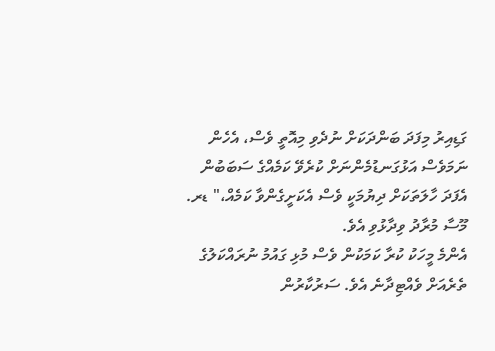ގަޑިއިރު މިފަދަ ބަންދަކަށް ނުދެވި މިއޮތީ ވެސް، އެހެން ނަމަވެސް އަޅުގަނޑުމެންނަށް ކުރެވޭ ކަމެއްގެ ސަބަބުން އެފަދަ ހާލަތަކަށް ދިޔުމަކީ ވެސް އެކަށީގެންވާ ކަމެއް،" ޑރ. މޫސާ މުރާދު ވިދާޅުވި އެވެ.
އެންމެ މީހަކު ކުރާ ކަމަކުން ވެސް މުޅި ގައުމު ނުރައްކަލުގެ ތެރެއަށް ވެއްޓިދާނެ އެވެ. ސަރުކާރުން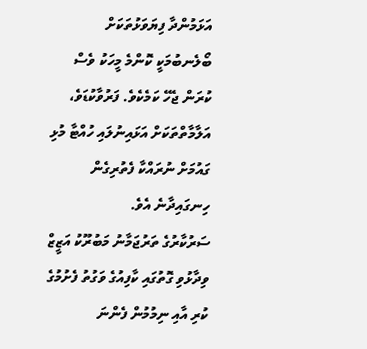އަޅަމުންދާ ފިޔަވަޅުތަކަށް ބޯލެނބުމަކީ ކޮންމެ މީހަކު ވެސް ކުރަން ޖެހޭ ކަމެކެވެ. ފަރުވާކުޑަވެ، އަލާމާތްތަކަށް އަޅައިނުލައި ހުއްޓާ މުޅި ގައުމަށް ނުރައްކާ ފެތުރިގެން ހިނގައިދާނެ އެވެ.
ސަރުކާރުގެ ތަރުޖަމާނު މަބުރޫކު އަޒީޒް ވިދާޅުވި ގޮތުގައި ކާފިއުގެ ވަގުތު ފެށުމުގެ ކުރި އާއި ނިމުމުން ފެންނަ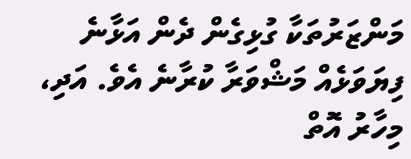މަންޒަރުތަކާ ގުޅިގެން ދެން އަޅާނެ ފިޔަވަޅެއް މަޝްވަރާ ކުރާނެ އެވެ. އަދި، މިހާރު އޮތް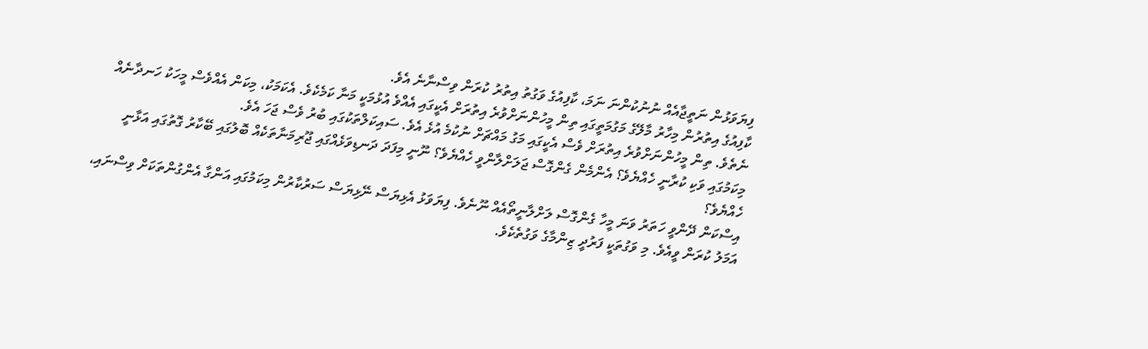ފިޔަވަޅުން ނަތީޖާއެއް ނުނުކުންނަ ނަމަ، ކާފިއުގެ ވަގުތު އިތުރު ކުރަން ވިސްނާނެ އެވެ.
ކާފިއުގެ އިތުރުން މިހާރު މާލޭގެ މަގުމަތީގައި ތިން މީހުންނަށްވުރެ އިތުރަށް އެކީގައި އެއްވެ އުޅުމަކީ މަނާ ކަމެކެވެ. އެކަމަކު، މިކަން އެއްވެސް މީހަކު ހަނދާނެއް ނެތެވެ. ތިން މީހުންނަށްވުރެ އިތުރަށް ވެސް އެކީގައި މަގު މައްޗަށް ނުކުމެ އުޅެ އެވެ. ސައިކަލްތަކުގައި ބުރު ވެސް ޖަހަ އެވެ.
މިކަމުގައި ވަކި ކުރާނީ ހެއްޔެވެ؟ އެންމެން ގެންގޮސް ޖަލަށްލާންވީ ހެއްޔެވެ؟ ނޫނީ މިފަދަ ދަނޑިވަޅެއްގައި ޖޫރިމަނާތަކެއް ބޮލުގައި ބޭކާރު ގޮތުގައި އަޅާނީ ހެއްޔެވެ؟
އިސްކަން ދޭންވީ ހަތަރު ވަނަ މީހާ ގެންގޮސް ލަށްލާނީތޯއެއް ނޫނެވެ. ފިޔަވަޅު އެޅިޔަސް ނޭޅިޔަސް ސަރުކާރުން މިކަމުގައި އަންގާ އެންގުންތަކަށް ވިސްނައި، އަމަލު ކުރަން ވީއެވެ. މި ވަގުތަކީ ފަރުދީ ޒިންމާގެ ވަގުތެކެވެ.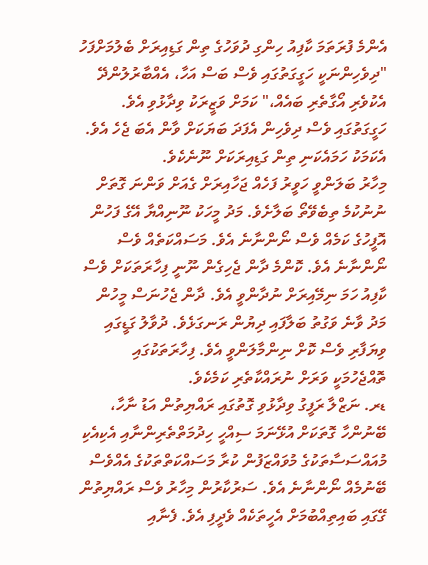އެންމެ ފުރަތަމަ ކާފިއު ހިންގި ދުވަހުގެ ތިން ގަޑިއިރަށް ބެލުމަށްފަހު "ދިވެހިންނަކީ ހަގީގަތުގައި ވެސް ބަސް އަހާ، އެއްބާރުލުންދޭ އެކުވެރި އޯގާތެރި ބައެއް،" ކަމަށް ވަޒީރަކު ވިދާޅުވި އެވެ. ހަގީގަތުގައި ވެސް ދިވެހިން އެފަދަ ބަޔަކަށް ވާން އެބަ ޖެހެ އެވެ. އެކަމަކު ހަމައެކަނި ތިން ގަޑިއިރަކަށް ނޫނެކެވެ.
މިހާރު ބަލަންވީ ހަވީރު ފަހެއް ޖަހާއިރަށް ގެއަށް ވަންނަ ގޮތަށް ނުނުކުމެ ތިބެވޭތޯ ބަލާށެވެ. މަދު މީހަކު ނޫނިއްޔާ އޭގެ ފަހުން އޮފީހުގެ ކަމެއް ވެސް ނޯންނާނެ އެވެ. މަސައްކަތެއް ވެސް ނޯންނާނެ އެވެ. ކޮންމެ ދާން ޖެހިގެން ނޫނީ ފިހާރަތަކަށް ވެސް ކާފިއު ހަމަ ނިމޭއިރަށް ނުދާންވީ އެވެ. ދާން ޖެހުނަސް މީހުން މަދު ވާނެ ވަގުތު ބަލާފައި ދިޔުން ރަނގަޅެވެ. ދުވާލު ގަޑީގައި ވިޔަފާރި ވެސް ކޮށް ނިންމާލަންވީ އެވެ. ފިހާރަތަކުގައި ތޮއްޖެހުމަކީ ވަރަށް ނުރައްކާތެރި ކަމެކެވެ.
ޑރ. ނަޒްލާ ރަފީގު ވިދާޅުވި ގޮތުގައި ރައްޔިތުން އަޑު ނާހާ، ބޭނުންހާ ގޮތަކަށް އުޅޭނަމަ ސިއްހީ ހިދުމަތްތެރިންނާއި އެކިއެކި މުއައްސަސާތަކުގެ މުވައްޒަފުން ކުރާ މަސައްކަތްތަކުގެ އެއްވެސް ބޭނުމެއް ނޯންނާނެ އެވެ. ސަރުކާރުން މިހާރު ވެސް ރައްޔިތުން ގޭގައި ބައިތިއްބުމަށް އެހީތަކެއް ވެދީފި އެވެ. ފެނާއި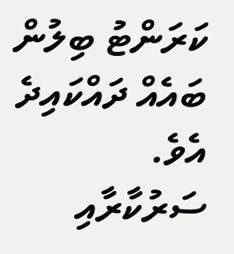ކަރަންޓު ބިލުން ބައެއް ދައްކައިދެ އެވެ. ސަރުކާރާއި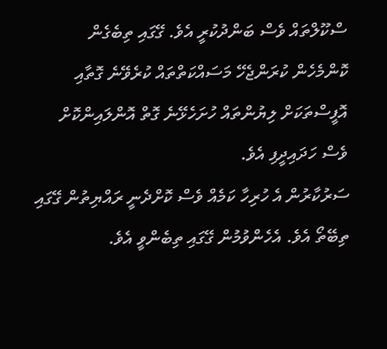ސްކޫލްތައް ވެސް ބަންދުކުރީ އެވެ. ގޭގައި ތިބެގެން ކޮންމެހެން ކުރަންޖެހޭ މަސައްކަތްތައް ކުރެވޭނެ ގޮތާއި އޮފީސްތަކަށް ލިޔުންތައް ހުށަހެޅޭނެ ގޮތް އޮންލައިންކޮށް ވެސް ހަދައިދީފި އެވެ.
ސަރުކާރުން އެ ހުރިހާ ކަމެއް ވެސް ކޮށްދެނީ ރައްޔިތުން ގޭގައި ތިބޭތޯ އެވެ. އެހެންވުމުން ގޭގައި ތިބެންވީ އެވެ.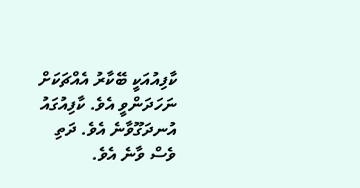ކާފިއުއަކީ ބޭކާރު އެއްޗަކަށް ނަހަދަންވީ އެވެ. ކާފިއުގައު އުނދަގޫވާނެ އެވެ. ދަތި ވެސް ވާނެ އެވެ.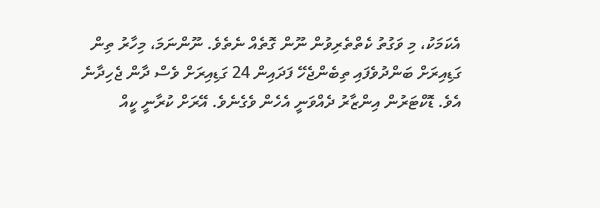އެކަމަކު، މި ވަގުތު ކެތްތެރިވުން ނޫން ގޮތެއް ނެތެވެ. ނޫންނަމަ، މިހާރު ތިން ގަޑިއިރަށް ބަންދުވެފައި ތިބެންޖެހޭ ފަދައިން 24 ގަޑިއިރަށް ވެސް ދާން ޖެހިދާނެ އެވެ. ޑޮކްޓަރުން އިންޒާރު ދެއްވަނީ އެހެން ވެގެނެވެ. އޭރަށް ކުރާނީ ކީއް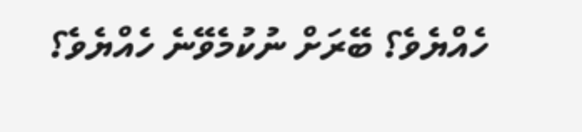ހެއްޔެވެ؟ ބޭރަށް ނުކުމެވޭނެ ހެއްޔެވެ؟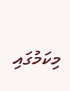މިކަމުގައި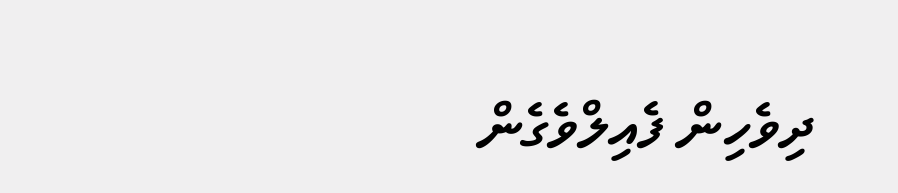ދިވެހިން ފެއިލްވެގެން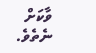ވާކަށް ނެތެވެ.